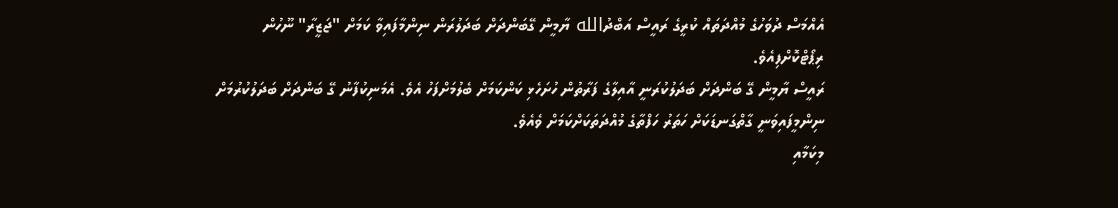އެއްމަސް ދުވަހުގެ މުއްދަތައް ކުރީގެ ރައީސް އަބްދުالله ޔާމީން ގޭބަންދަށް ބަދަލުރަން ނިންމާފައިވާ ކަމަށް "ޖަޒީރާ" ނޫހުން ރިޕޯޓްކޮށްފިއެވެ.
ރައީސް ޔާމީން ގޭ ބަންދަށް ބަދަލުކުރަނީ އާއިލާގެ ފަރާތުން ހުށަހެޅި ކަންކަމަށް ބެލުމަށްފަހު އެވެ. އެމަނިކުފާނު ގޭ ބަންދަށް ބަދަލުކުރުމަށް ނިންމީފައިވަނީ ގާތްގަނޑަކަށް ހަތަރު ހަފްތާގެ މުއްދަތަކަށްކަމަށް ވެއެވެ.
މިކަމާއި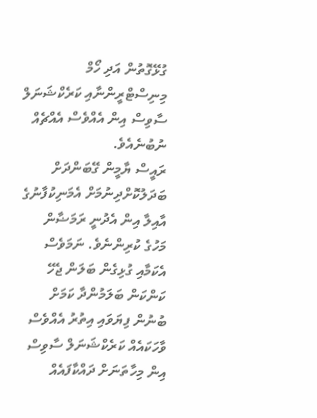ގުޅޭގޮތުން އަދި ހޯމް މިނިސްޓްރީންނާއި ކަރެކްޝަނަލް ސާވިސް އިން އެއްވެސް އެއްޗެއް ނުބުނެއެވެ.
ރައީސް ޔާމީން ގޭބަންދަށް ބަދަލުކޮށްދިނުމަށް އެމަނިކުފާނުގެ އާއިލާ އިން އެދުނީ ރަމަޟާން މަހުގެ ކުރިންނެވެ. ނަމަވެސް އެކަމާއި ގުޅިގެން ބަލަން ޖެހޭ ކަންކަން ބަލަމުންދާ ކަމަށް ބުނުން ފިޔަވައި އިތުރު އެއްވެސް ވާހަކައެއް ކަރެކްޝަނަލް ސާވިސް އިން މިހާތަނަށް ދައްކާފައެއް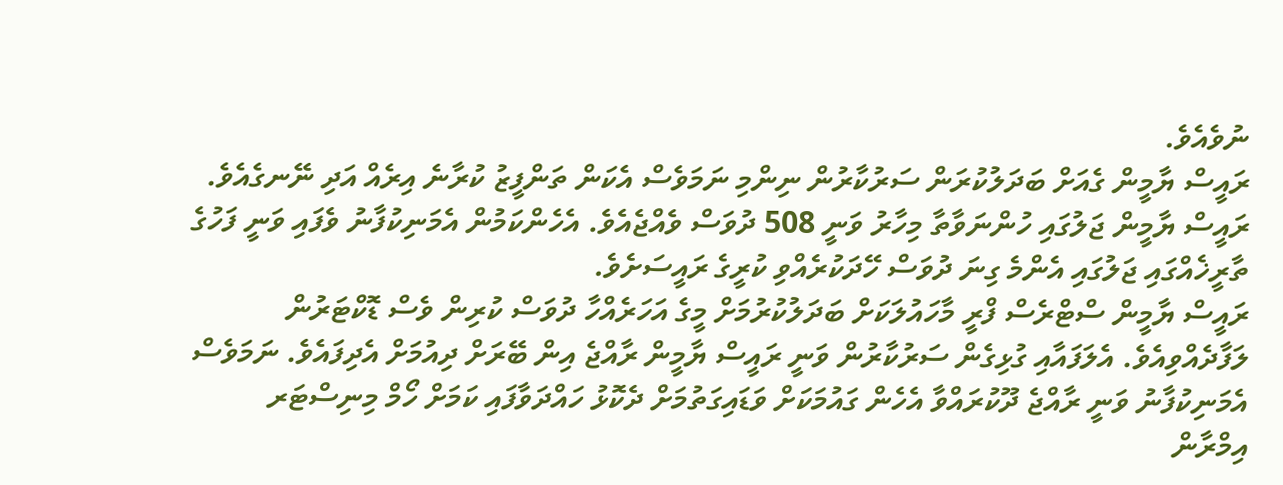ނުވެއެވެ.
ރައީސް ޔާމީން ގެއަށް ބަދަލުކުރަން ސަރުކާރުން ނިންމި ނަމަވެސް އެކަން ތަންފީޒު ކުރާނެ އިރެއް އަދި ނޭނގެއެވެ.
ރައީސް ޔާމީން ޖަލުގައި ހުންނަވާތާ މިހާރު ވަނީ 508 ދުވަސް ވެއްޖެއެވެ. އެހެންކަމުން އެމަނިކުފާނު ވެފައި ވަނީ ފަހުގެ ތާރީޚެއްގައި ޖަލުގައި އެންމެ ގިނަ ދުވަސް ހޭދަކުރެއްވި ކުރީގެ ރައީސަށެވެ.
ރައީސް ޔާމީން ސްޓްރެސް ފްރީ މާހައުލަކަށް ބަދަލުކުރުމަށް މީގެ އަހަރެއްހާ ދުވަސް ކުރިން ވެސް ޑޮކްޓަރުން ލަފާދެއްވިއެވެ. އެލަފައާއި ގުޅިގެން ސަރުކާރުން ވަނީ ރައީސް ޔާމީން ރާއްޖެ އިން ބޭރަށް ދިއުމަށް އެދިފައެވެ. ނަމަވެސް އެމަނިކުފާނު ވަނީ ރާއްޖެ ދޫކުރައްވާ އެހެން ގައުމަކަށް ވަޑައިގަތުމަށް ދެކޮޅު ހައްދަވާފައި ކަމަށް ހޯމް މިނިސްޓަރ އިމްރާން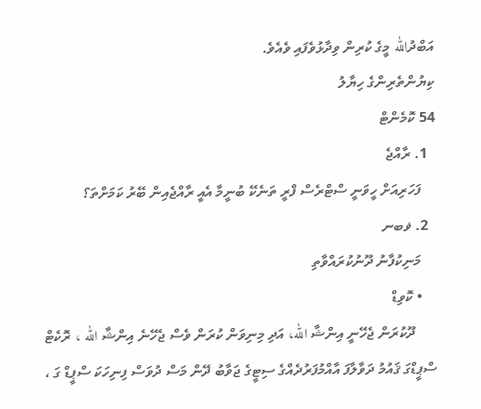އަބްދުالله މީގެ ކުރިން ވިދާޅުވެފައި ވެއެވެ.
ކިޔުންތެރިންގެ ހިޔާލު
54 ކޮމެންޓް
  1. ރާއްޖެ
    ފަހަރިއަށް ހީވަނީ ސްޓްރެސް ފްރީ ތަނެކޭ ބުނީމާ އެއީ ރާއްޖެއިން ބޭރު ކަމަށްތަ؟
  2. ޥބނ
    މަނިކުފާނު ދޫނުކުރައްވާތި
    • ކޮވިޑް
      ދޫކުރަން ޖެހޭނީ އިންޝާ الله، އަދި މިނިވަން ކުރަން ވެސް ޖެހޭނެ އިންޝާ الله ، ރޮކެޓް ސްޕީޑްގަ ޤައުމު ދަވާލާފަ އާއްމުފަރުދެއްގެ ސިޓީގެ ޖަވާބު ދޭން މަސް ދުވަސް ފިނިހަކަ ސްޕީޑް ގަ ،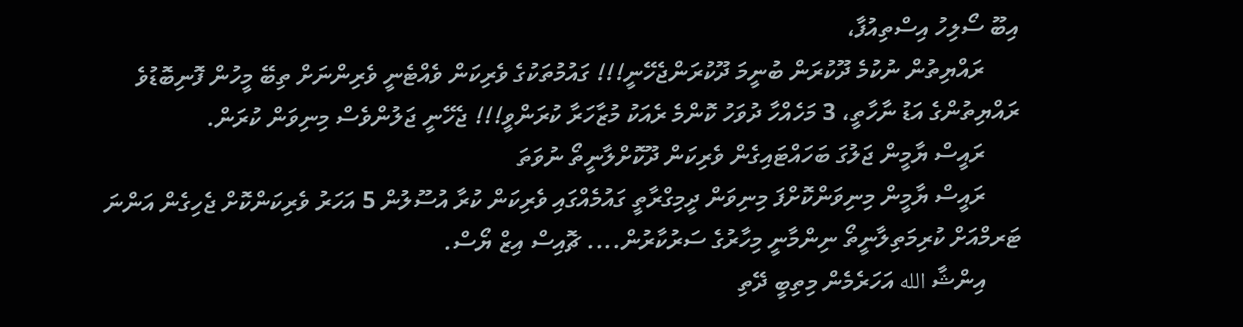އިބޫ ސޯލިހު އިސްތިއުފާ،
      ރައްޔިތުން ނުކުމެ ދޫކުރަން ބުނީމަ ދޫކުރަންޖެހޭނީ!!! ގައުމުތަކުގެ ވެރިކަން ވެއްޓެނީ ވެރިންނަށް ތިބޭ މީހުން ފޮނިބޮޑުވެ ރައްޔިތުންގެ އަޑު ނާހާތީ، 3 މަހެއްހާ ދުވަހު ކޮންމެ ރެއަކު މުޒާހަރާ ކުރަންވީ!!! ޖެހޭނީ ޖަލުންވެސް މިނިވަން ކުރަން.
      ރައީސް ޔާމީން ޖަލުގަ ބަހައްޓައިގެން ވެރިކަން ދޫކޮށްލާނީތޯ ނުވަތަ
      ރައީސް ޔާމީން މިނިވަންކޮށްފަ މިނިވަން ދީމިގްރާތީ ގައުމެއްގައި ވެރިކަން ކުރާ އުސޫލުން 5 އަހަރު ވެރިކަންކޮށް ޖެހިގެން އަންނަ ޓަރމްއަށް ކުރިމަތިލާނީތޯ ނިންމާނީ މިހާރުގެ ސަރުކާރުން.... ޗޮއިސް އިޒް ޔޯސް.
      އިންޝާ الله އަހަރެމެން މިތިބީ ދޭތި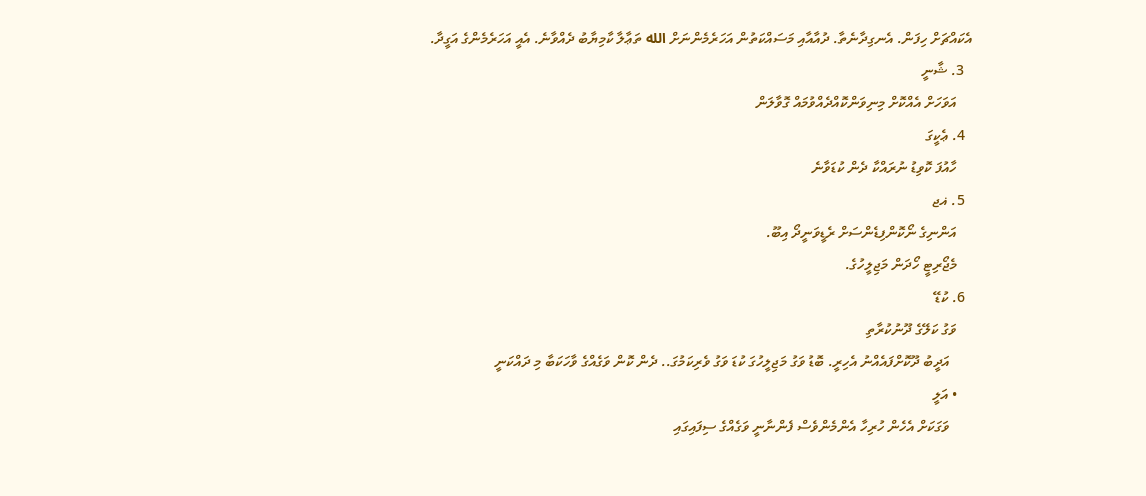އެކައްޗަށް ހިފަން. އެނގިދާނެތާ. ދުއާއާއި މަސައްކަތުން އަހަރެމެންނަށް الله ތަޢާލާ ކާމިޔާބު ދެއްވާނެ. އެއީ އަހަރެމެންގެ އަގީދާ.
  3. ޝާނީ
    އަވަހަށް އެއްކޮށް މިނިވަންކޮއްދެއްވުމައް ގޮވާލަން
  4. ޢެކީގަ
    ހާއުފަ ކޮވިޑު ނުރައްކާ ދެން ކުޑަވާނެ
  5. ޣޖ
    އަންނިގެ ނޯކޮންފިޑެންސަށް ރެޑީވަނީދޯ އިބޫ.
    މެޖޯރިޓީ ހޯދަން މަޖިލީހުގެ.
  6. ކުޑޭ
    ވަގު ކަލޭގެ ދޫނުކުރާތި
      އަދީބު ދޫކޮށްފައެއްނު އެހިރީ. ބޮޑު ވަގު މަޖިލީހުގަ ކުޑަ ވަގު ވެރިކަމުގަ.. ދެން ކޮން ވަގެއްގެ ވާހަކަބާ މި ދައްކަނީ
    • އަލީ
      ވަގަކަށް އެހެން ހުރިހާ އެންމެންވެސް ފެންނާނީ ވަގެއްގެ ސިފައިގައި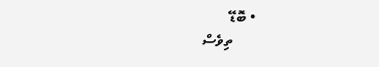• ބޮޑޭ
      ތިވެސް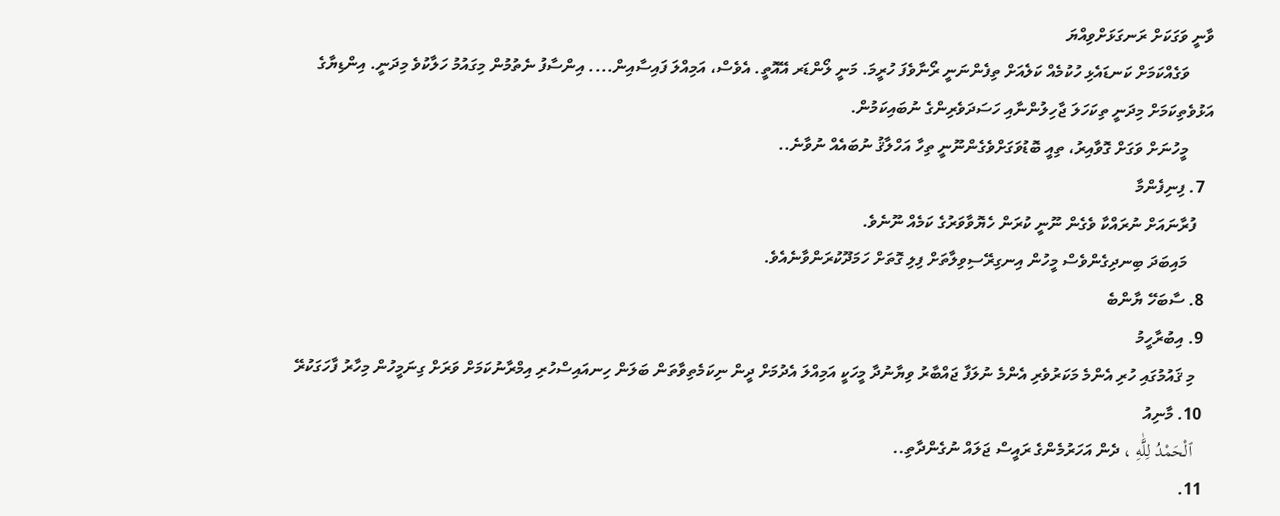ވާނީ ވަގަކަށް ރަނގަޅަށްވިއްޔަ
      ވަގެއްކަމަށް ކަނޑައެޅި ހުކުމެއް ކަލެއަށް ތިފެންނަނީ ރޯނާވެފަ ހުރީމަ. މަނީ ލޯންޑަރ އޭއޮތީ. އެވެސް، އަމިއްލަ ފައިސާއިން.... އިންސާފު ނެތުމުން މިގައުމު ހަލާކުވެ މިދަނީ. އިންޑިޔާގެ އަޅުވެތިކަމަށް މިދަނީ ތިކަހަލަ ޖާހިލުންނާއި ހަސަދަވެރިންގެ ނުބައިކަމުން.
      މީހުނަށް ވަގަށް ގޮވާއިރު، ތިއީ ބޮޑުވަގަށްވެގެންނޫނީ ތިހާ އަހްލާޤު ނުބައެއް ނުވާނެ..
  7. ފިނިފެންމާ
    ފުރާނައަށް ނުރައްކާ ވެގެން ނޫނީ ކުރަން ހެޔޮވާވަރުގެ ކަމެއް ނޫނެވެ.
      މައިބަދަ ބިނދިގެންވެސް މީހުން އިނގިރޭސިވިލާތަށް ފިލި ގޮތަށް ހަމަދޫކުރަންވާނެއެވެ.
  8. ސާބަހޭ ޔާންބެ
  9. އިބުރާހީމު
    މި ޤައުމުގައި ހުރި އެންމެ މަކަރުވެރި އެންމެ ނުލަފާ ޖައްބާރު ވިޔާނުދާ މީހަކީ އަމިއްލަ އެދުމަށް ދީން ނިކަމެތިވާތަން ބަލަން ހިނއައިސްހުރި އިމްރާނުކަމަށް ވަރަށް ގިނަމީހުން މިހާރު ފާހަގަކުރޭ
  10. މާނިއު
    ٱلْحَمْدُ لِلَّٰهِ ، ދެން އަހަރުމެންގެ ރައީސް ޖަލައް ނުގެންދާތި..
  11.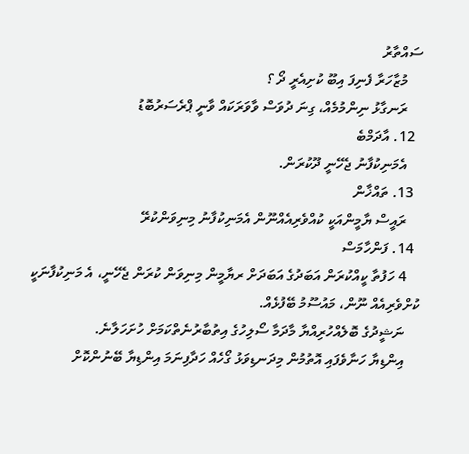ސައްތާރު
    މުޒާހަރާ ފެނިފަ އިބޫ ކުށިއެރީ ދޯ ؟
    ރަނގާޅު ނިންމުމެއް، ގިނަ ދުވަސް ވާވަރަކައް ވާނީ ޕްރެސަރުބޮޑު
  12. އާދަމްބެ
    އެމަނިކުފާނު ޖެހޭނީ ދޫކުރަން.
  13. ތައްޚާން
    ރައީސް ޔާމީންއަކީ ކުއްވެރިއެއްނޫން އެމަނިކުފާނު މިނިވަންކުރޭ
  14. ފަންހާމަސް
    4 ހަފުތާ ކީއްކުރަން އަބަދުގެ އަބަދަށް ރޔާމީން މިނިވަން ކުރަން ޖެހޭނީ، އެ މަނިކުފާނަކީ ކުށްވެރިއެއް ނޫން، މައުސޫމު ބޭފުޅެއް.
    ނަޝީދުގެ ބޮލެއްހުރިއްޔާ މާދަމާ ސޯލިހުގެ އިތުބާރުނެތްކަމަށް ހުށަހަލާނެ.
    އިންޑިޔާ ހަނާވެފައި އޮތުމުން މިދަނޑިވަޅު ގޯހެއް ހަދާފިނަމަ އިންޑިޔާ ބޭނުންކޮށް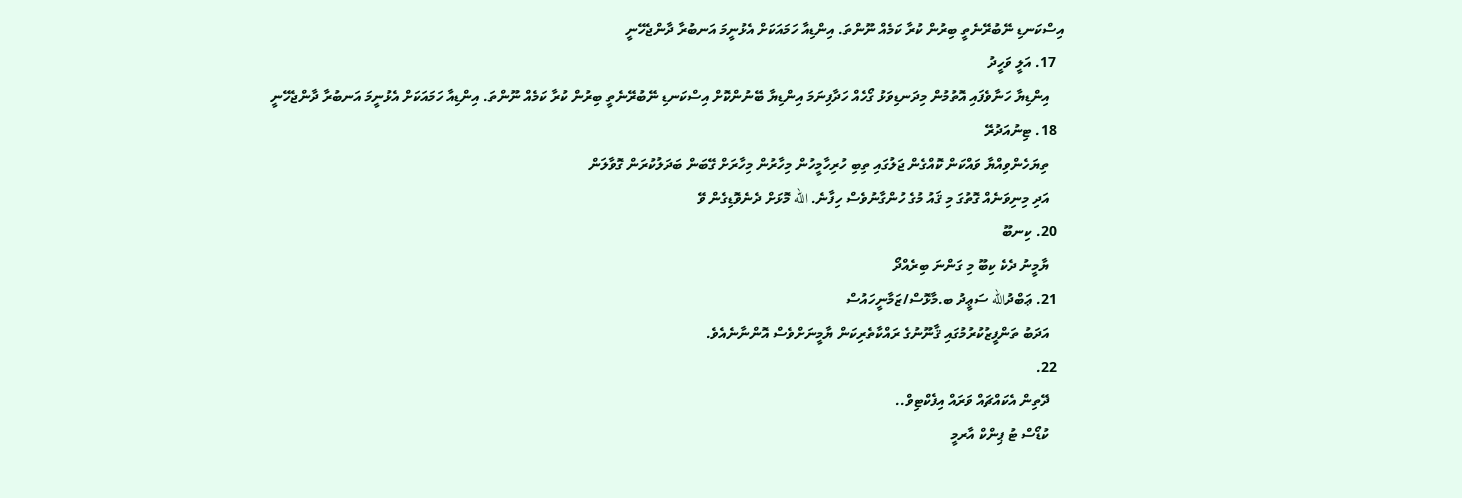އިސްކަނޑި ނޭބުރޭނެތީ ބިރުން ކުރާ ކަމެއް ނޫންތަ. އިންޑިއާ ހަމައަކަށް އެޅުނީމަ އަނބުރާ ދާންޖެހޭނީ
  17. އަލީ ވަހީދު
    އިންޑިޔާ ހަނާވެފައި އޮތުމުން މިދަނޑިވަޅު ގޯހެއް ހަދާފިނަމަ އިންޑިޔާ ބޭނުންކޮށް އިސްކަނޑި ނޭބުރޭނެތީ ބިރުން ކުރާ ކަމެއް ނޫންތަ. އިންޑިއާ ހަމައަކަށް އެޅުނީމަ އަނބުރާ ދާންޖެހޭނީ
  18. ޓިނުއަދުރޭ
    ތިޔަހެންވިއްޔާ ވައްކަން ކޮއްގެން ޖަލުގައި ތިބި ހުރިހާމީހުން މިހާރުން މިހާރަށް ގޭބަން ބަދަލުކުރަން ގޮވާލަން
    އަދި މިނިވަނެއް ގޮތުގަ މި ޤައު މުގެ ހުންގާނުވެސް ހިފާނެ. الله މޮޅަށް ދެނެވޮޑިގެން ވޭ
  20. ކިނބޫ
    ޔާމީނު ދެކެ ކިބޫ މި ގަންނަ ބިރެއްދޯ
  21. ޢަބްދުالله ސަޢީދު ބ.މާޅޮސް/ޒަމާނީހައުސް
    އަދަބު ތަންފީޒުކުރުމުގައި ޤާނޫނުގެ ރައްކާތެރިކަން ޔާމީނަށްވެސް އޮންނާނެއެވެ.
  22.
    ދޭތިން އެކައްޗައް ވަރައް އިފެކްޓިވް..
    ކުޑޯސް ޓު ޕިންކް އާރމީ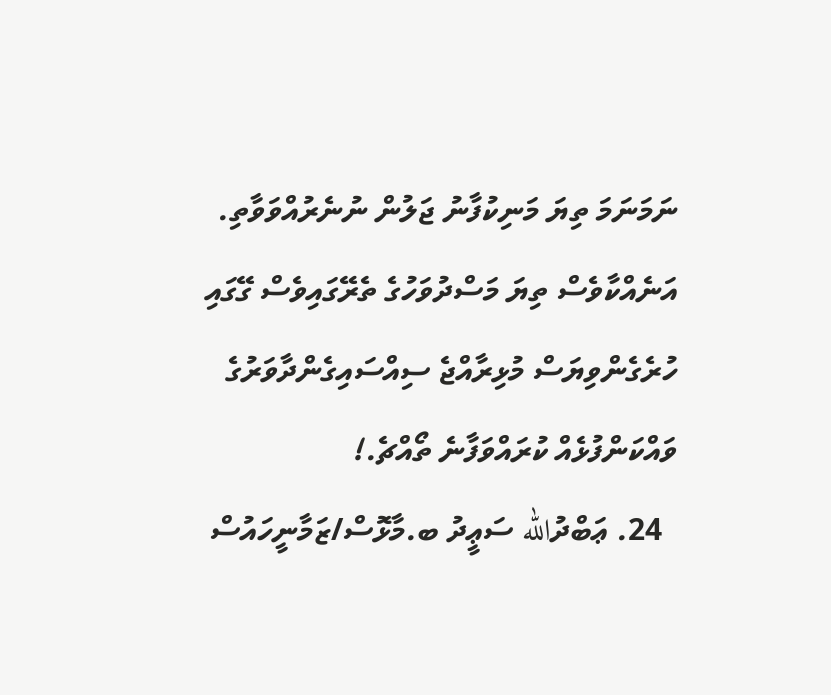ނަމަނަމަ ތިޔަ މަނިކުފާނު ޖަލުން ނުނެރުއްވަވާތި. އަނެއްކާވެސް ތިޔަ މަސްދުވަހުގެ ތެރޭގައިވެސް ގޭގައި ހުރެގެންވިޔަސް މުޅިރާއްޖެ ސިއްސައިގެންދާވަރުގެ ވައްކަންފުޅެއް ކުރައްވަފާނެ ތޯއްޗެ.!
  24. ޢަބްދުالله ސަޢީދު ބ.މާޅޮސް/ޒަމާނީހައުސް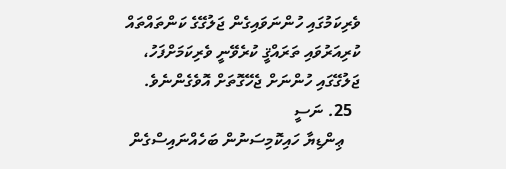ވެރިކަމުގައި ހުންނަވައިގެން ޖަލުގޭގެ ކަންތައްތައް ކުރިއަރުވައި ތަރައްޤީ ކުރެވޭނީ ވެރިކަމަށްފަހު، ޖަލުގޭގައި ހުންނަށް ޖެހޭގޮތަށް އޮވެގެންނެވެ.
  25. ނަސީ
    ޢިންޑިޔާ ހައިކޮމިސަނުން ބަހެއްނައިސްގެން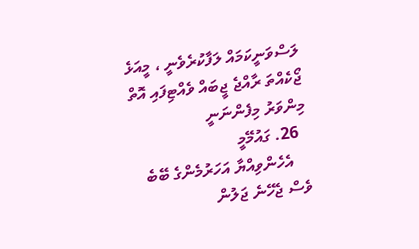ލަސްވަނީކަމައް ލަފާކުރެވެނީ ، މީއަޅެ ޖޯކެއްތަ ރާއްޖެ ޖީބައް ވެއްޓިފައި އޮތް މިންވަރު މިފެންނަނީ
  26. ގައުމޭމީ
    އެހެންވިއްޔާ އަހަރުމެންގެ ބޭބެ ވެސް ޖެހޭނެ ޖަލުން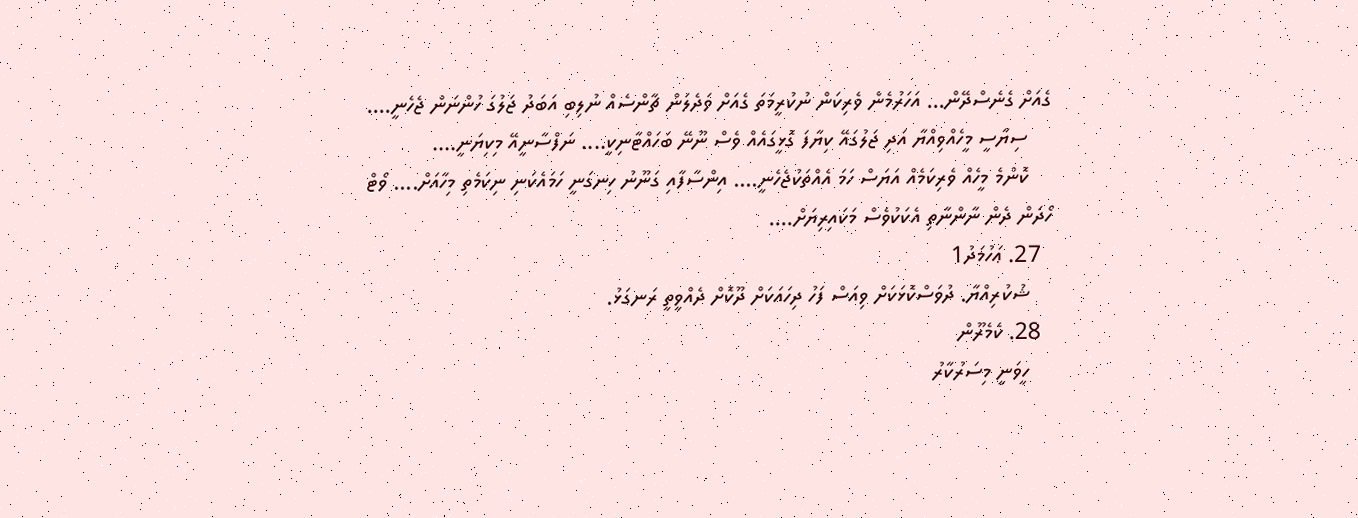ގެއަށް ގެނެސްދޭން... އަހަރުމެން ވެރިކަން ނުކުރީމަތަ ގެއަށް ވަދެލަން ޗާންސެއް ނުލިބި އަބަދު ޖަލުގަ ހުންނަން ޖެހެނީ....
    ސިޔާސީ މީހެއްވިއްޔާ އަދި ޖަލުގައޭ ކިޔާފަ ގޮޅީގައެއް ވެސް ނޫނޭ ބަހައްޓާނިކީ.... ނަފްސާނީއޭ މިކިޔަނީ....
    ކޮންމެ މީހެއް ވެރިކަމެއް އަޔަސް ހަމަ އެއްތަކުޖެހެނީ.... އިންސާފާއި ގަނޫނު ހިނގަނީ ހަމައެކަނި ނިކަމެތި މިހާއަށް.... ވޯޓް ހޯދަން ދެން ނާންނާތި އެކަކުވެސް މަކައިރިޔަށް....
  27. ޢަހުމަދު1
    ޝުކުރިއްޔާ. ދުވަސްކޮޅަކަށް ވިއަސް ފަހު ދިހައަކަށް ދޫކޮށް ދެއްވީތީ ރަނގަޅު.
  28. ކެމެރޫން
    ހީވަނީ މިސަރުކާރު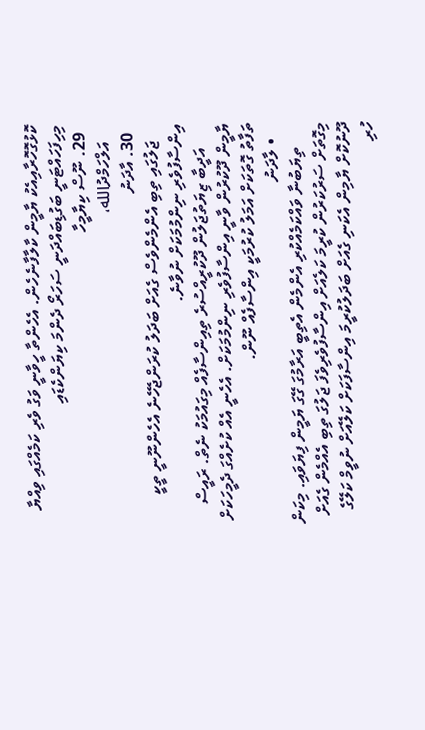ކޮޅުގޮހޮރާއިއެކު ޔާމީން ކާލާފާނެހެން. އެހެންތާ ހީވާނީ ވަގު ވެރި ކަމެއްގައި ވިއްޔާ މިހިފަހައްޓަނީ ބަގުޑިބައްދަނީ ސަހަރޯ ދެންމަ ކިޔަންކެޑައި
  29. ނޫސް ކިޔާމީހާ
    އަލްހަމްދުالله،
  30. އާދަނު
    ޖަލުގައި ތިބި އެންމެންވެސް ގެއަށް ބަދަލު ކުރަންޖެހޭނެ އެހެންނޫނީ ތީކީ އިންސާފުވެރި ނިންމުމަކަށް ނުވާނެ.
      އަދީބާ ޒިޔަތުޖަލުން ދޫކުރީއްސުރެ ތިއިންސާފެއް މިގައުމަކު ނެތް. ރައީސް ޔާމީން ދޫކުރުން ވާނީ އިންސާފުވެރި ނިންމުމަކަށް. އެހެނީ އެއް ކުށެއްގަ ދެމީހަކަށް ތަފާތު ގޮތަކަށް އަމަލު ކުރުމަކީ އިންސާފެއް ނޫން.
    • ލާދަނު
      ތިޔަބުނާ ވައްކަމެއްކުރި އެންމެން އެތިބީ އަރާމުގަ ގޭގަ ޔަމީން ފިޔަވައި. މިކަން މިގޮތަށް ސަރުކަރުން ކުރީމަ ކަލެއަށް އިންސާފުވެރިވެފަ ޖަލުގަ ތިބި އެއްމެން ގެއަށް ދޫނުކޮށް ޔާމިން އެކަނި ގެއަށް ބަދަލުކުރީމަ އިންސާފަކަށް ކަލޭއަށް ނުވީމް ކަލޭގެ ހުރި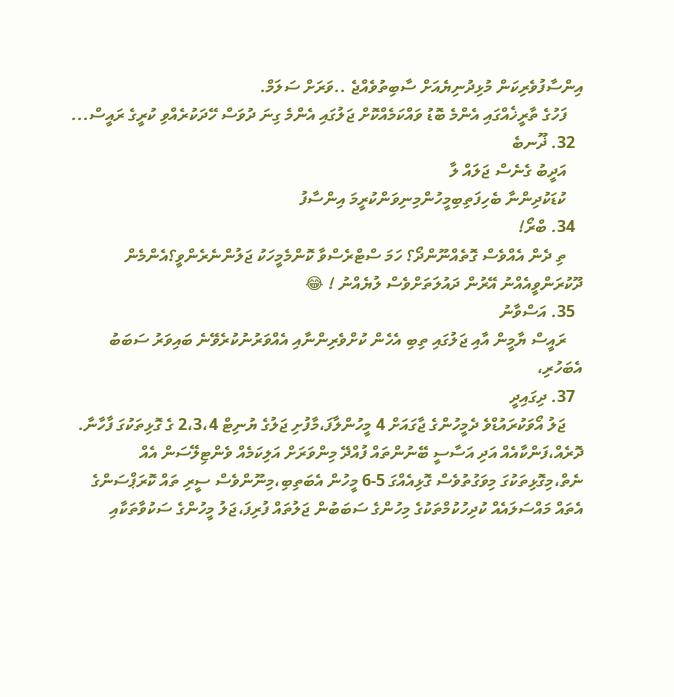އިންސާފުވެރިކަން މުޅިދުނިޔެއަށް ސާބިތުވެއްޖެ ..ވަރަށް ސަލަމް.
    ފަހުގެ ތާރީޚެއްގައި އެންމެ ބޮޑު ވައްކަމެއްކޮށް ޖަލުގައި އެންމެ ގިނަ ދުވަސް ހޭދަކުރެއްވި ކުރީގެ ރައީސް...
  32. ޛޫނބެ
    އަދީބު ގެނެސް ޖަލައް ލާ
    ކުޑަކުދިންނާ ބެހިފަތިބިމީހުންމިނިވަންކުރީމަ އިންސާފު
  34. ބްރޯ!
    ތި ދެން އެއްވެސް ގޮތެއްނޫންދޯ؟ ހަމަ ސްޓްރެސްވާ ކޮންމެމީހަކު ޖަލުންނެރެންވީ؟އެންމެން ދޫކުރަންވީއެއްނު އޭރުން ދައުލަތަށްވެސް ލުޔެއްނު ! 😂
  35. އަސްވާނު
    ރައީސް ޔާމީން އާއި ޖަލުގައި ތިބި އެހެން ކުށްވެރިންނާއި އެއްވަރުނުކުރެވޭނެ ބައިވަރު ސަބަބު އެބަހުރި،
  37. ދިގައިދީ
    ޖަލު އޯވަކުރައުޑްވެ ދެމީހުންގެ ޖާގައަށް 4 މީހުންލާފަ،މާފުށި ޖަލުގެ ޔުނިޓް 2،3،4 ގެ ގޮޅިތަކުގަ ފާހާނާ. ދޮރެއް،ފަންކާއެއް އަދި އަސާސީ ބޭނުންތައް ފުއްދޭ މިންވަރަށް އަލިކަމެއް ވެންޓިލޭސަން އެއް ނެތް،މިގޮޅިތަކުގަ މިވަގުތުވެސް ގޮޅިއެއްގަ 5-6 މީހުން އެބަތިބި،މިނޫންވެސް ސީރި ތައް ކޮރަޕްސަންގެ އެތައް މައްސަލައެއް ކުދިހުކުމްތަކުގެ މިހުންގެ ސަބަބުން ޖަލުތައް ފުރިފަ،ޖަލު މީހުންގެ ސަކުވާތަކާއި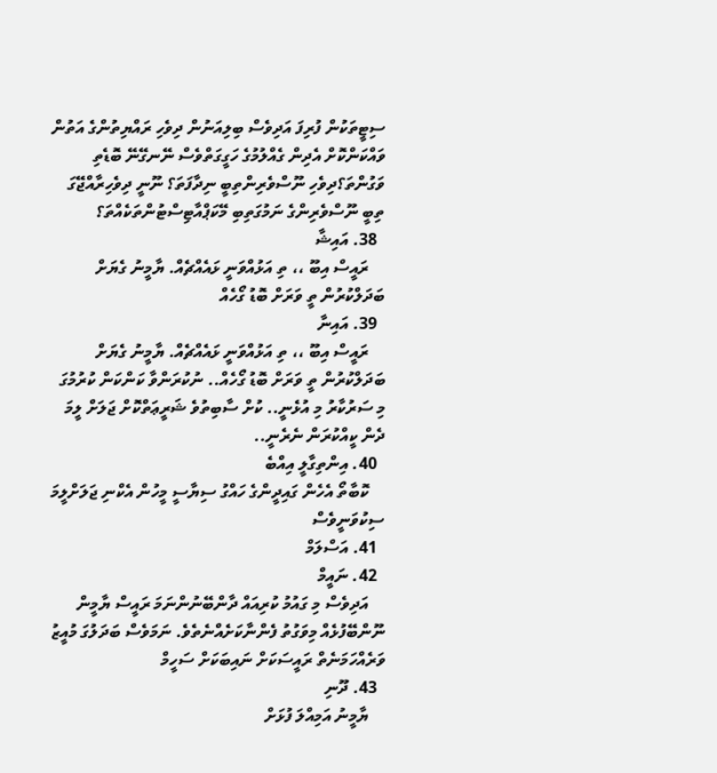ސިޓީތަކުން ފުރިފަ އަދިވެސް ބިލިއަނުން ދިވެހި ރައްޔިތުންގެ އަތުން ވައްކަންކޮށް އެދިން ގެއްލުމުގެ ހަގީގަތްވެސް ނޭނގޭނޭ ބޮޑެތި ވަގުންތަ؟ދިވެހި ނޫސްވެރިންތިބީ ނިދާފަތަ؟ ނޫނީ ދިވެހިރާއްޖޭގަ ތިބީ ނޫސްވެރިންގެ ނަމުގަތިބި މޭކަޕްއާޓިސްޓުންތަކެއްތަ؟
  38. އައިޝާ
    ރައީސް އިބޫ ،، ތި އަޅުއްވަނީ ޅައެއްޗެއް. ޔާމީނު ގެޔަށް ބަދަލްކުރުން ތީ ވަރަށް ބޮޑު ގޯހެއް
  39. އައިނާ
    ރައީސް އިބޫ ،، ތި އަޅުއްވަނީ ޅައެއްޗެއް. ޔާމީނު ގެޔަށް ބަދަލްކުރުން ތީ ވަރަށް ބޮޑު ގޯހެއް.. ނުކުރަންވާ ކަންކަން ކުރުމުގަ މި ސަރުކާރު މި އުޅެނީ.. ކުށް ސާބިތުވެ ޝަރީޢަތްކޮށް ޖަލަށް ލީމަ ދެން ކީއްކުރަން ނެރެނީ..
  40. އިންތިގާލީ އިއްބެ
    ކޮބާތޯ އެހެން ގައިދީންގެ ހައްގު ސިޔާސީ މީހުން އެކްނި ޖަލަށްލީމަ ސިކުވަނީވެސް
  41. އަސްލަމް
  42. ނައީމް
    އަދިވެސް މި ގައުމު ކުރިއައް ދާންބޭނުންނަމަ ރައީސް ޔާމީން ނޫންބޭފުޅެއް މިވަގުތު ފެންނާކަށެއްނެތެވެ. ނަމަވެސް ބަދަލުގަ މުއީޒު ވަރެއްހަމަނެތް ރައީސަކަށް ނައިބަކަށް ސަހީމް
  43. ދޫނި
    ޔާމީނު އަމިއްލަ ފުޅަށް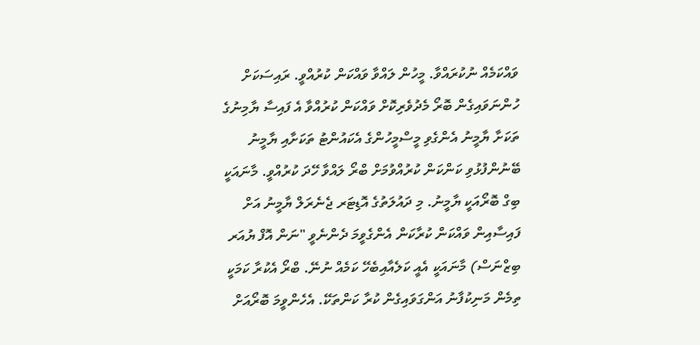ވައްކަމެއް ނުކުރައްވާ. މީހުން ލައްވާ ވައްކަން ކުރުއްވީ. ރައިސަކަށް ހުންނަވައިގެން ބޮރޯ މެދުވެރިކޮށް ވައްކަން ކުރުއްވާ އެ ފައިސާ ޔާމިނުގެ ތަކަށާ ޔާމީނު އެންގެވި މީސްމީހުންގެ އެކައުންޓު ތަކަށާއި ޔާމީނު ބޭނުންފުޅުވި ކަންކަން ކުރުއްވުމަށް ބްރޯ ލައްވާ ހޭދަ ކުރުއްވީ. މާނައަކީ ބިގް ބޮރޯއަކީ ޔާމީނު. މި ދައުލަތުގެ އޮޑިޓަރ ޖެނެރަލް ޔާމީނު އަށް ފައިސާއިން ވައްކަން ކުރާކަން އެންގެވީމަ ދެންނެވީ "ނަން އޮފް ޔުއަރ ބިޒްނަސް) މާނައަކީ އެއީ ކަލެއާއިބެހޭ ކަމެއް ނުނޭ. ބްރޯ އެކުރާ ކަމަކީ ތިމެން މަނިކުފާނު އަންގަވައިގެން ކުރާ ކަންތަކޭ. އެހެންވީމަ ބޮރޯއަށް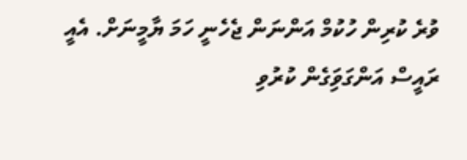ވުރެ ކުރިން ހުކުމް އަންނަން ޖެހެނީ ހަމަ ޔާމީނަށް. އެއީ ރައީސް އަންގަވަިގެން ކުރުވި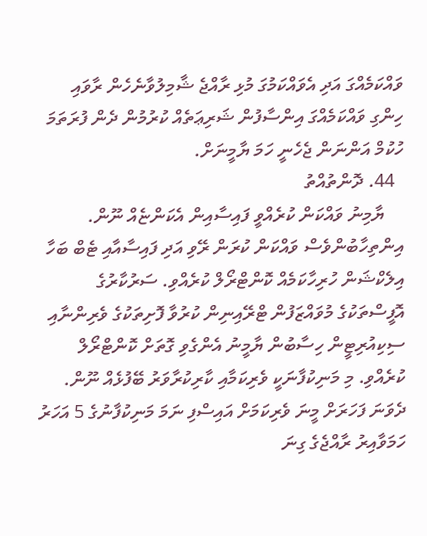ވައްކަމެއްގަ އަދި އެވައްކަމުގަ މުޅި ރާއްޖެ ޝާމިލުވާނެހެން ރާވައި ހިންގި ވައްކަމެއްގަ އިންސާފުން ޝަރިޢަތެއް ކުރުމުން ދެން ފުރަތަމަ ހުކުމް އަންނަން ޖެހެނީ ހަމަ ޔާމީނަށް.
  44. ދޮންތުއްތު
    ޔާމިނު ވައްކަން ކުރެއްވީ ފައިސާއިން އެކަންޏެއް ނޫން. އިންތިހާބުންވެސް ވައްކަން ކުރަން ރޭވި އަދި ފައިސާއާއި ޓެބް ބަހާ އިލެކްޝަން ހުރިހާކަމެއް ކޮންޓްރޯލް ކުރެއްވި. ސަރުކާރުގެ އޮފީސްތަކުގެ މުވައްޒަފުން ޓްރޭއިނިން ކުރުވާ ފޮށިތަކުގެ ވެރިންނާއި ސިކިއުރިޓީން ހިސާބުން ޔާމީނު އެންގެވި ގޮތަށް ކޮންޓްރޯލް ކުރެއްވި. މި މަނިކުފާނަކީ ވެރިކަމާއި ކާރިކުރާވަރު ބޭފުޅެއް ނޫން. ދެވަނަ ފަހަރަށް މީނަ ވެރިކަމަށް އައިސްފި ނަމަ މަނިކުފާނުގެ 5 އަހަރު ހަމަވާއިރު ރާއްޖެގެ ގިނަ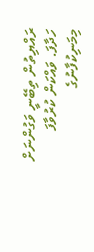ރައްޔިތުން ތިބޭނީ ވަގުންނަށް ހަދާފަ. ވައްކަން ކުރުވާފަ މިމަނިކުފާނުގެ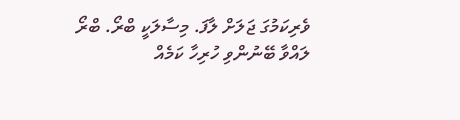ވެރިކަމުގަ ޖަލަށް ލާފަ. މިސާލަކީ ބްރޯ. ބްރޯ ލައްވާ ބޭނުންވި ހުރިހާ ކަމެއް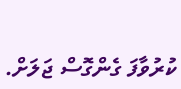ކުރުވާފަ ގެންގޮސް ޖަލަށް.